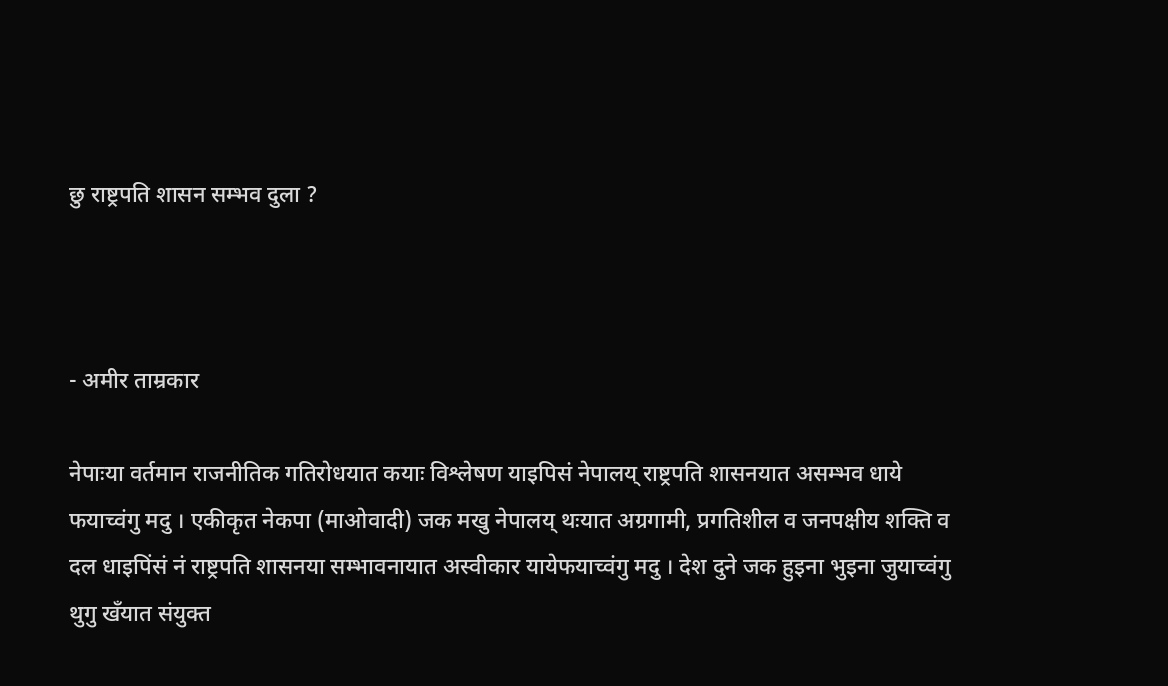छु राष्ट्रपति शासन सम्भव दुला ?



- अमीर ताम्रकार

नेपाःया वर्तमान राजनीतिक गतिरोधयात कयाः विश्लेषण याइपिसं नेपालय् राष्ट्रपति शासनयात असम्भव धाये फयाच्वंगु मदु । एकीकृत नेकपा (माओवादी) जक मखु नेपालय् थःयात अग्रगामी, प्रगतिशील व जनपक्षीय शक्ति व दल धाइपिंसं नं राष्ट्रपति शासनया सम्भावनायात अस्वीकार यायेफयाच्वंगु मदु । देश दुने जक हुइना भुइना जुयाच्वंगु थुगु खँयात संयुक्त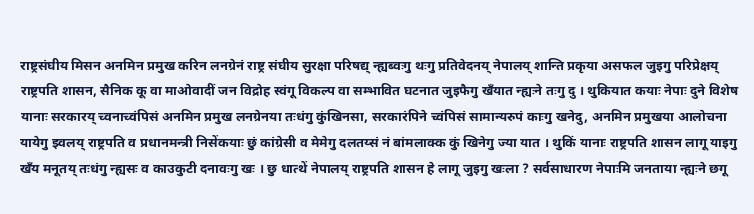राष्ट्रसंघीय मिसन अनमिन प्रमुख करिन लनग्रेनं राष्ट्र संघीय सुरक्षा परिषद्य् न्ह्यब्वःगु थःगु प्रतिवेदनय् नेपालय् शान्ति प्रकृया असफल जुइगु परिप्रेक्षय् राष्ट्रपति शासन, सैनिक कू वा माओवादीं जन विद्रोह स्वंगू विकल्प वा सम्भावित घटनात जुइफैगु खँयात न्ह्यःने तःगु दु । थुकियात कयाः नेपाः दुने विशेष यानाः सरकारय् च्वनाच्वंपिसं अनमिन प्रमुख लनग्रेनया तःधंगु कुंखिनसा, सरकारंपिने च्वंपिसं सामान्यरुपं काःगु खनेदु, अनमिन प्रमुखया आलोचना यायेगु झ्वलय् राष्ट्रपति व प्रधानमन्त्री निसेंकयाः छुं कांग्रेसी व मेमेगु दलतय्सं नं बांमलाक्क कुं खिनेगु ज्या यात । थुकिं यानाः राष्ट्रपति शासन लागू याइगु खँय मनूतय् तःधंगु न्ह्यसः व काउकुटी दनावःगु खः । छु धात्थें नेपालय् राष्ट्रपति शासन हे लागू जुइगु खःला ? सर्वसाधारण नेपाःमि जनताया न्ह्यःने छगू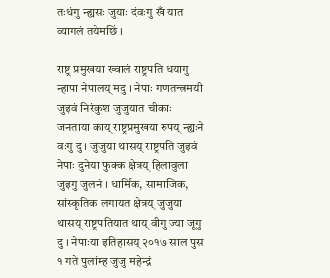तःधंगु न्ह्यसः जुयाः दंवःगु खँ यात व्यागलं तयेमछिं ।

राष्ट्र प्रमुखया ख्वालं राष्ट्रपति धयागु न्हापा नेपालय् मदु । नेपाः गणतन्त्रमयी जुइवं निरंकुश जुजुयात चीकाः जनताया काय् राष्ट्रप्रमुखया रुपय् न्ह्यःने वःगु दु । जुजुया थासय् राष्ट्रपति जुइवं नेपाः दुनेया फुक्क क्षेत्रय् हिलावुला जुइगु जुलनं । धार्मिक, सामाजिक, सांस्कृतिक लगायत क्षेत्रय् जुजुया थासय् राष्ट्रपतियात थाय् वीगु ज्या जूगु दु । नेपाःया इतिहासय् २०१७ साल पुस १ गते पुलांम्ह जुजु महेन्द्रं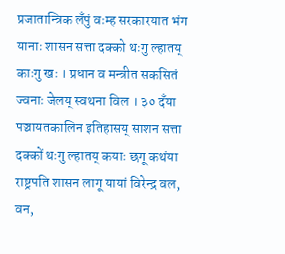प्रजातान्त्रिक लँपुं वःम्ह सरकारयात भंग यानाः शासन सत्ता दक्को थःगु ल्हातय् काःगु खः । प्रधान व मन्त्रीत सकसितं ज्वनाः जेलय् स्वथना विल । ३० दँया पञ्चायतकालिन इतिहासय् साशन सत्ता दक्कों थःगु ल्हातय् कयाः छगू कथंया राष्ट्रपति शासन लागू यायां विरेन्द्र वल, वन,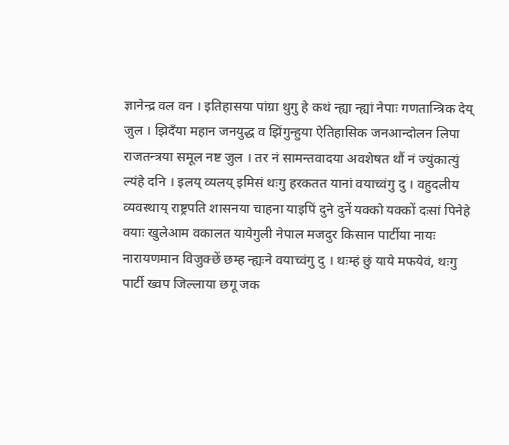ज्ञानेन्द्र वल वन । इतिहासया पांग्रा थुगु हे कथं न्ह्या न्ह्यां नेपाः गणतान्त्रिक देय् जुल । झिदँया महान जनयुद्ध व झिंगुन्हुया ऐतिहासिक जनआन्दोलन लिपा राजतन्त्रया समूल नष्ट जुल । तर नं सामन्तवादया अवशेषत थौं नं ज्युंकात्युं ल्यंहे दनि । इलय् व्यलय् इमिसं थःगु हरकतत यानां वयाच्वंगु दु । वहुदलीय व्यवस्थाय् राष्ट्रपति शासनया चाहना याइपिं दुने दुनें यक्को यक्कों दःसां पिनेहे वयाः खुलेआम वकालत यायेगुली नेपाल मजदुर किसान पार्टीया नायः नारायणमान विजुक्छें छम्ह न्ह्यःने वयाच्वंगु दु । थःम्हं छुं याये मफयेवं, थःगु पार्टी ख्वप जिल्लाया छगू जक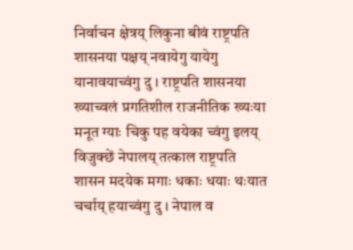निर्वाचन क्षेत्रय् लिकुना बीवं राष्ट्रपति शासनया पक्षय् नवायेगु यायेगु यानावयाच्वंगु दु । राष्ट्रपति शासनया ख्याच्वलं प्रगतिशील राजनीतिक ख्यःया मनूत ग्याः चिकु पह वयेका च्वंगु इलय् विजुक्छें नेपालय् तत्काल राष्ट्रपति शासन मदयेक मगाः धकाः धयाः थःयात चर्चाय् हयाच्वंगु दु । नेपाल व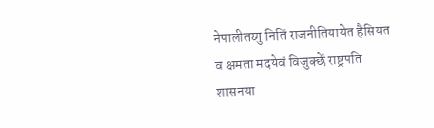नेपालीतय्गु नितिं राजनीतियायेत हैसियत व क्षमता मदयेवं विजुक्छें राष्ट्रपति शासनया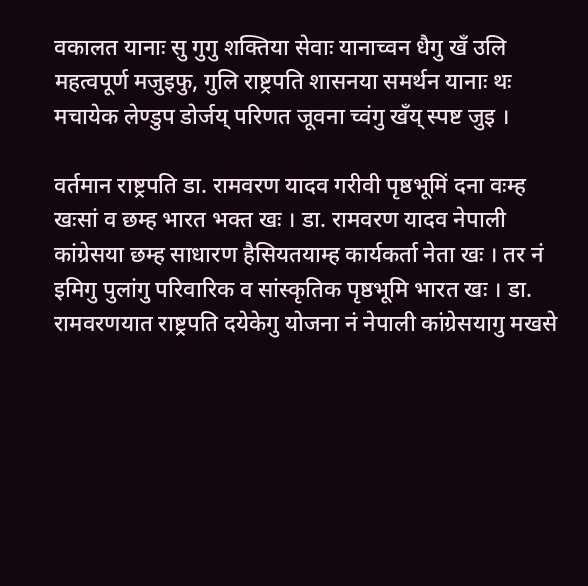वकालत यानाः सु गुगु शक्तिया सेवाः यानाच्वन धैगु खँ उलि महत्वपूर्ण मजुइफु, गुलि राष्ट्रपति शासनया समर्थन यानाः थः मचायेक लेण्डुप डोर्जय् परिणत जूवना च्वंगु खँय् स्पष्ट जुइ ।

वर्तमान राष्ट्रपति डा. रामवरण यादव गरीवी पृष्ठभूमिं दना वःम्ह खःसां व छम्ह भारत भक्त खः । डा. रामवरण यादव नेपाली कांग्रेसया छम्ह साधारण हैसियतयाम्ह कार्यकर्ता नेता खः । तर नं इमिगु पुलांगु परिवारिक व सांस्कृतिक पृष्ठभूमि भारत खः । डा. रामवरणयात राष्ट्रपति दयेकेगु योजना नं नेपाली कांग्रेसयागु मखसे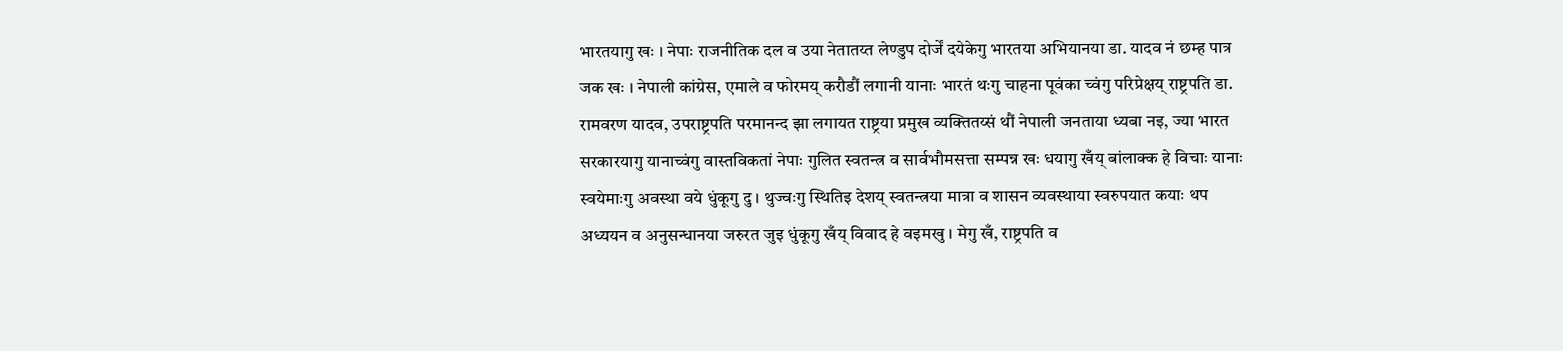भारतयागु खः । नेपाः राजनीतिक दल व उया नेतातय्त लेण्डुप दोर्जें दयेकेगु भारतया अभियानया डा. यादव नं छम्ह पात्र जक खः । नेपाली कांग्रेस, एमाले व फोरमय् करौडौं लगानी यानाः भारतं थःगु चाहना पूवंका च्वंगु परिप्रेक्षय् राष्ट्रपति डा. रामवरण यादव, उपराष्ट्रपति परमानन्द झा लगायत राष्ट्रया प्रमुख व्यक्तितय्सं थौं नेपाली जनताया ध्यबा नइ, ज्या भारत सरकारयागु यानाच्वंगु वास्तविकतां नेपाः गुलित स्वतन्त्र व सार्वभौमसत्ता सम्पन्न खः धयागु खँय् बांलाक्क हे विचाः यानाः स्वयेमाःगु अवस्था वये धुंकूगु दु । थुज्वःगु स्थितिइ देशय् स्वतन्त्रया मात्रा व शासन व्यवस्थाया स्वरुपयात कयाः थप अध्ययन व अनुसन्धानया जरुरत जुइ धुंकूगु खँय् विवाद हे वइमखु । मेगु खँ, राष्ट्रपति व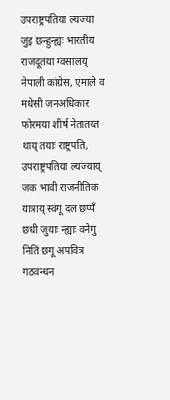उपराष्ट्रपतिया ल्यज्या जुइ छन्हुन्ह्यः भारतीय राजदूतया ग्वसालय् नेपाली कांग्रेस, एमाले व मधेसी जनअधिकार फोरमया शीर्ष नेतातय्त थाय् तयाः राष्ट्रपति, उपराष्ट्रपतिया ल्यज्याय् जक भावी राजनीतिक यात्राय् स्वंगू दल छप्पँ छधी जुयाः न्ह्याः वनेगु नितिं छगू अपवित्र गठवन्धन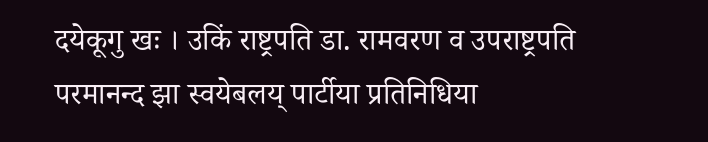दयेकूगु खः । उकिं राष्ट्रपति डा. रामवरण व उपराष्ट्रपति परमानन्द झा स्वयेबलय् पार्टीया प्रतिनिधिया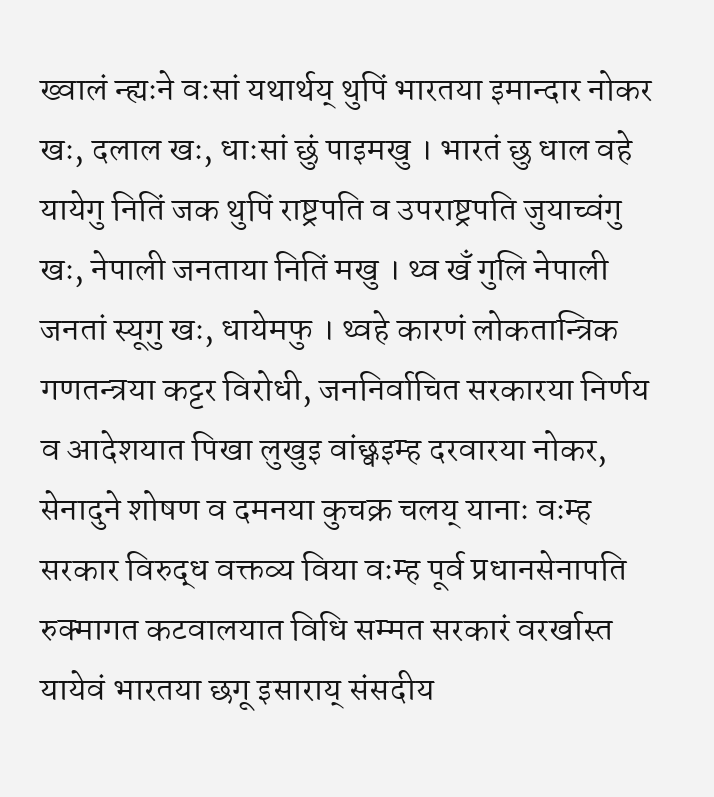ख्वालं न्ह्यःने वःसां यथार्थय् थुपिं भारतया इमान्दार नोकर खः, दलाल खः, धाःसां छुं पाइमखु । भारतं छु धाल वहे यायेगु नितिं जक थुपिं राष्ट्रपति व उपराष्ट्रपति जुयाच्वंगु खः, नेपाली जनताया नितिं मखु । थ्व खँ गुलि नेपाली जनतां स्यूगु खः, धायेमफु । थ्वहे कारणं लोकतान्त्रिक गणतन्त्रया कट्टर विरोधी, जननिर्वाचित सरकारया निर्णय व आदेशयात पिखा लुखुइ वांछ्वइम्ह दरवारया नोकर, सेनादुने शोषण व दमनया कुचक्र चलय् यानाः वःम्ह सरकार विरुद्ध वक्तव्य विया वःम्ह पूर्व प्रधानसेनापति रुक्मागत कटवालयात विधि सम्मत सरकारं वरर्खास्त यायेवं भारतया छगू इसाराय् संसदीय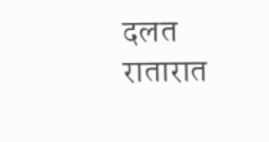दलत रातारात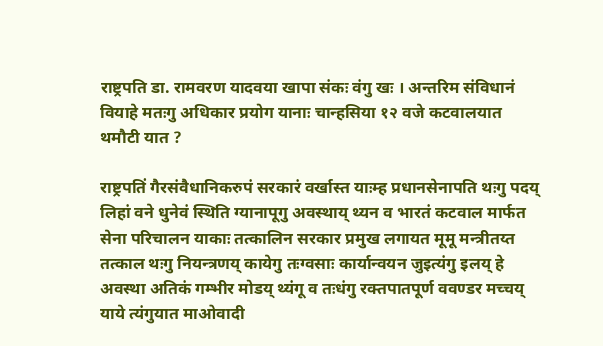राष्ट्रपति डा. रामवरण यादवया खापा संकः वंगु खः । अन्तरिम संविधानं वियाहे मतःगु अधिकार प्रयोग यानाः चान्हसिया १२ वजे कटवालयात थमौटी यात ?

राष्ट्रपतिं गैरसंवैधानिकरुपं सरकारं वर्खास्त याःम्ह प्रधानसेनापति थःगु पदय् लिहां वने धुनेवं स्थिति ग्यानापूगु अवस्थाय् थ्यन व भारतं कटवाल मार्फत सेना परिचालन याकाः तत्कालिन सरकार प्रमुख लगायत मूमू मन्त्रीतय्त तत्काल थःगु नियन्त्रणय् कायेगु तःग्वसाः कार्यान्वयन जुइत्यंगु इलय् हे अवस्था अतिकं गम्भीर मोडय् थ्यंगू व तःधंगु रक्तपातपूर्ण ववण्डर मच्चय् याये त्यंगुयात माओवादी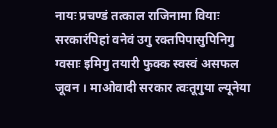नायः प्रचण्डं तत्काल राजिनामा वियाः सरकारंपिहां वनेवं उगु रक्तपिपासुपिनिगु ग्वसाः इमिगु तयारी फुक्क स्वस्वं असफल जूवन । माओवादी सरकार त्वःतूगुया ल्यूनेया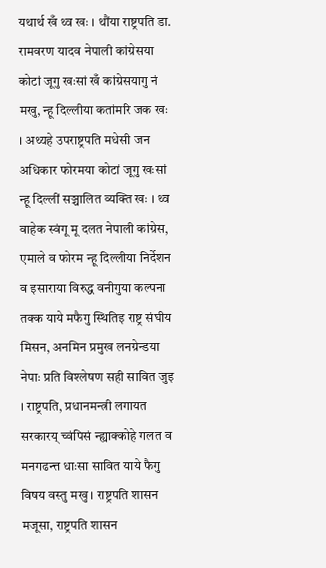यथार्थ खँ थ्व खः । थौंया राष्ट्रपति डा. रामवरण यादव नेपाली कांग्रेसया कोटां जूगु खःसां खँ कांग्रेसयागु नं मखु, न्हू दिल्लीया कतांमरि जक खः । अथ्यहे उपराष्ट्रपति मधेसी जन अधिकार फोरमया कोटां जूगु खःसां न्हू दिल्लीं सञ्चालित व्यक्ति खः । थ्व वाहेक स्वंगू मू दलत नेपाली कांग्रेस, एमाले व फोरम न्हू दिल्लीया निर्देशन व इसाराया विरुद्ध वनीगुया कल्पना तक्क याये मफैगु स्थितिइ राष्ट्र संघीय मिसन, अनमिन प्रमुख लनग्रेन्डया नेपाः प्रति विश्लेषण सही सावित जुइ । राष्ट्रपति, प्रधानमन्त्री लगायत सरकारय् च्वंपिसं न्ह्याक्कोहे गलत व मनगढन्त्त धाःसा सावित याये फैगु विषय वस्तु मखु । राष्ट्रपति शासन मजूसा, राष्ट्रपति शासन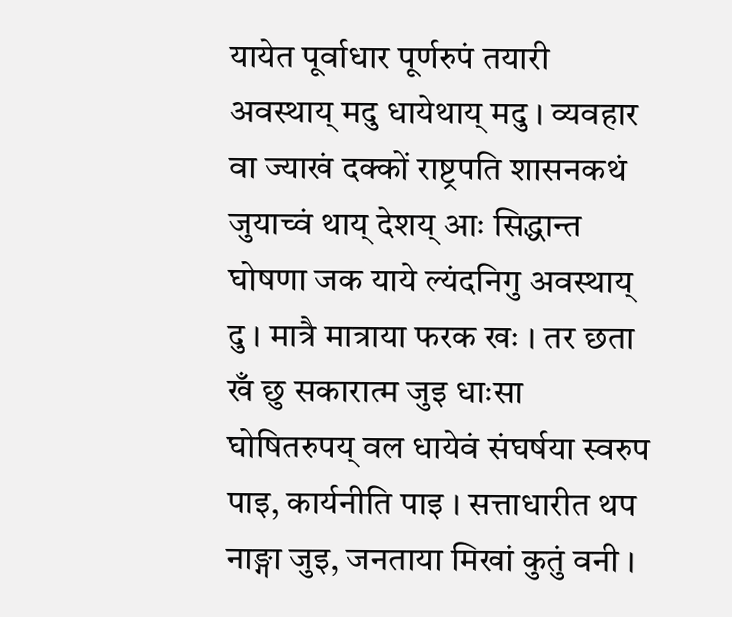यायेत पूर्वाधार पूर्णरुपं तयारी अवस्थाय् मदु धायेथाय् मदु । व्यवहार वा ज्याखं दक्कों राष्ट्रपति शासनकथं जुयाच्वं थाय् देशय् आः सिद्धान्त घोषणा जक याये ल्यंदनिगु अवस्थाय् दु । मात्रै मात्राया फरक खः । तर छता खँ छु सकारात्म जुइ धाःसा घोषितरुपय् वल धायेवं संघर्षया स्वरुप पाइ, कार्यनीति पाइ । सत्ताधारीत थप नाङ्गा जुइ, जनताया मिखां कुतुं वनी ।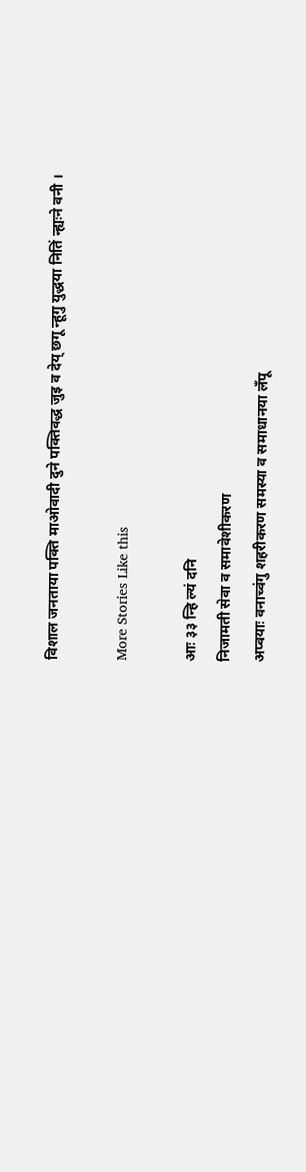विशाल जनताया पक्ति माओवादी दुने पक्तिवद्ध जुइ व देय् छगू न्हूगु युद्धया नितिं न्ह्यःने वनी ।

More Stories Like this

आः ३३ न्हि ल्यं दनि
निजामती सेवा व समावेशीकरण
अप्वयाः वनाच्वंगु शहरीकरण समस्या व समाधानया लँपू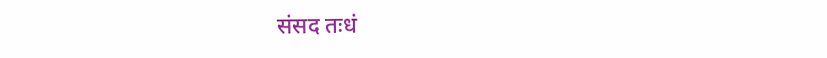संसद तःधं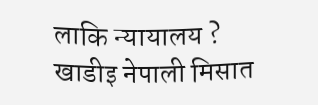लाकि न्यायालय ?
खाडीइ नेपाली मिसात